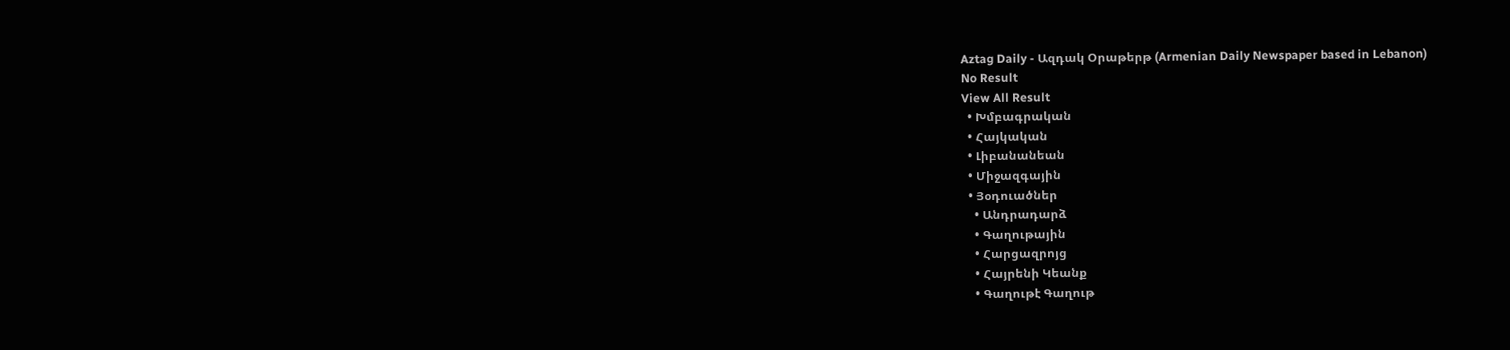Aztag Daily - Ազդակ Օրաթերթ (Armenian Daily Newspaper based in Lebanon)
No Result
View All Result
  • Խմբագրական
  • Հայկական
  • Լիբանանեան
  • Միջազգային
  • Յօդուածներ
    • Անդրադարձ
    • Գաղութային
    • Հարցազրոյց
    • Հայրենի Կեանք
    • Գաղութէ Գաղութ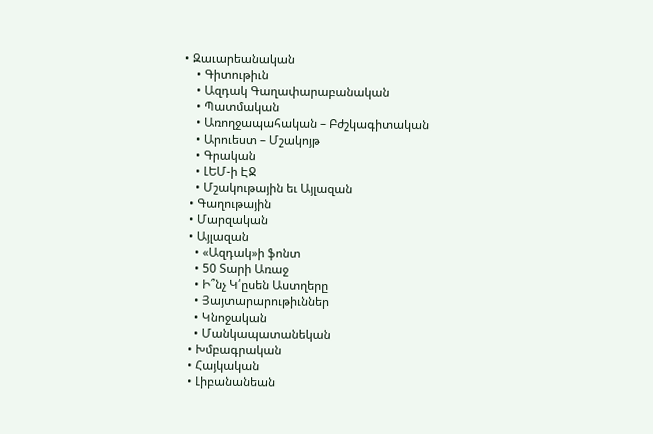• Զաւարեանական
    • Գիտութիւն
    • Ազդակ Գաղափարաբանական
    • Պատմական
    • Առողջապահական – Բժշկագիտական
    • Արուեստ – Մշակոյթ
    • Գրական
    • ԼԵՄ-ի ԷՋ
    • Մշակութային եւ Այլազան
  • Գաղութային
  • Մարզական
  • Այլազան
    • «Ազդակ»ի ֆոնտ
    • 50 Տարի Առաջ
    • Ի՞նչ Կ՛ըսեն Աստղերը
    • Յայտարարութիւններ
    • Կնոջական
    • Մանկապատանեկան
  • Խմբագրական
  • Հայկական
  • Լիբանանեան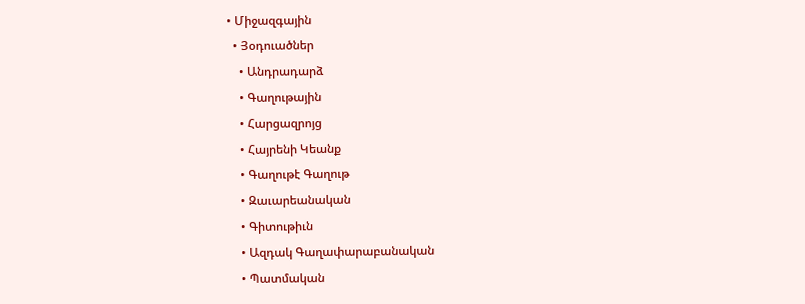• Միջազգային
  • Յօդուածներ
    • Անդրադարձ
    • Գաղութային
    • Հարցազրոյց
    • Հայրենի Կեանք
    • Գաղութէ Գաղութ
    • Զաւարեանական
    • Գիտութիւն
    • Ազդակ Գաղափարաբանական
    • Պատմական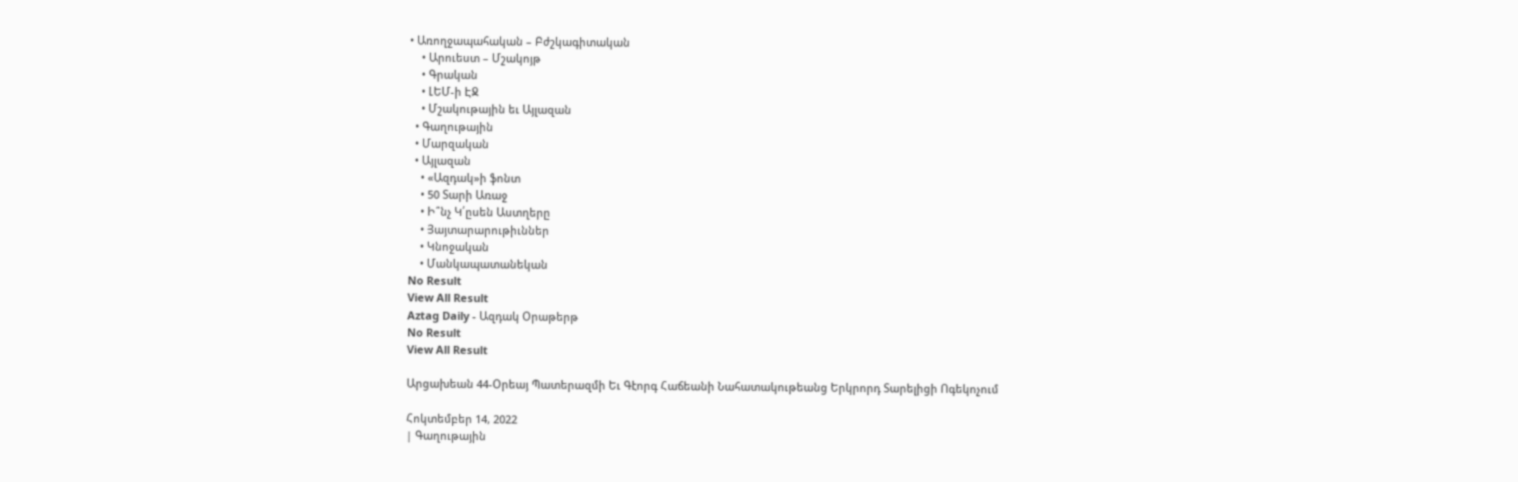• Առողջապահական – Բժշկագիտական
    • Արուեստ – Մշակոյթ
    • Գրական
    • ԼԵՄ-ի ԷՋ
    • Մշակութային եւ Այլազան
  • Գաղութային
  • Մարզական
  • Այլազան
    • «Ազդակ»ի ֆոնտ
    • 50 Տարի Առաջ
    • Ի՞նչ Կ՛ըսեն Աստղերը
    • Յայտարարութիւններ
    • Կնոջական
    • Մանկապատանեկան
No Result
View All Result
Aztag Daily - Ազդակ Օրաթերթ
No Result
View All Result

Արցախեան 44-Օրեայ Պատերազմի Եւ Գէորգ Հաճեանի Նահատակութեանց Երկրորդ Տարելիցի Ոգեկոչում

Հոկտեմբեր 14, 2022
| Գաղութային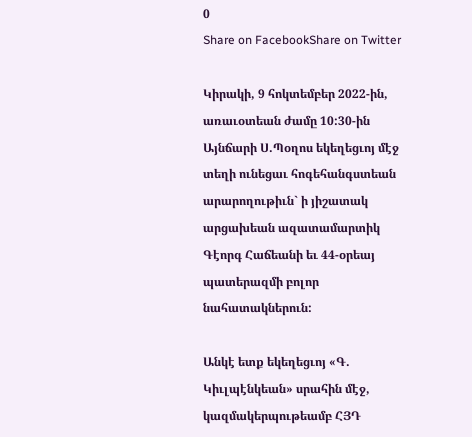0
Share on FacebookShare on Twitter

Կիրակի, 9 հոկտեմբեր 2022-ին, առաւօտեան ժամը 10:30-ին Այնճարի Ս.Պօղոս եկեղեցւոյ մէջ տեղի ունեցաւ հոգեհանգստեան արարողութիւն` ի յիշատակ արցախեան ազատամարտիկ Գէորգ Հաճեանի եւ 44-օրեայ պատերազմի բոլոր նահատակներուն:

Անկէ ետք եկեղեցւոյ «Գ. Կիւլպէնկեան» սրահին մէջ, կազմակերպութեամբ ՀՅԴ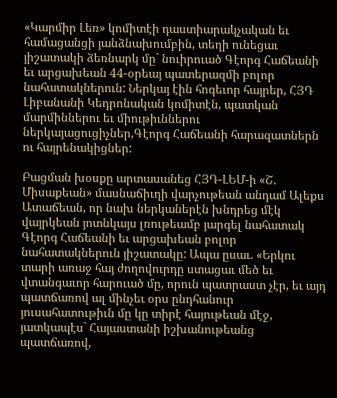«Կարմիր Լեռ» կոմիտէի դաստիարակչական եւ համացանցի յանձնախումբին, տեղի ունեցաւ յիշատակի ձեռնարկ մը` նուիրուած Գէորգ Հաճեանի եւ արցախեան 44-օրեայ պատերազմի բոլոր նահատակներուն: Ներկայ էին հոգեւոր հայրեր, ՀՅԴ Լիբանանի Կեդրոնական կոմիտէն, պատկան մարմիններու եւ միութիւններու ներկայացուցիչներ,Գէորգ Հաճեանի հարազատներն ու հայրենակիցներ:

Բացման խօսքը արտասանեց ՀՅԴ-ԼԵՄ-ի «Շ. Միսաքեան» մասնաճիւղի վարչութեան անդամ Ալեքս Ատաճեան, որ նախ ներկաներէն խնդրեց մէկ վայրկեան յոտնկայս լռութեամբ յարգել նահատակ Գէորգ Հաճեանի եւ արցախեան բոլոր նահատակներուն յիշատակը: Ապա ըսաւ. «Երկու տարի առաջ հայ ժողովուրդը ստացաւ մեծ եւ վտանգաւոր հարուած մը, որուն պատրաստ չէր, եւ այդ պատճառով ալ մինչեւ օրս ընդհանուր յուսահատութիւն մը կը տիրէ հայութեան մէջ, յատկապէս` Հայաստանի իշխանութեանց պատճառով,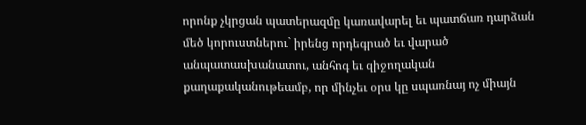որոնք չկրցան պատերազմը կառավարել եւ պատճառ դարձան մեծ կորուստներու` իրենց որդեգրած եւ վարած անպատասխանատու, անհոգ եւ զիջողական քաղաքականութեամբ, որ մինչեւ օրս կը սպառնայ ոչ միայն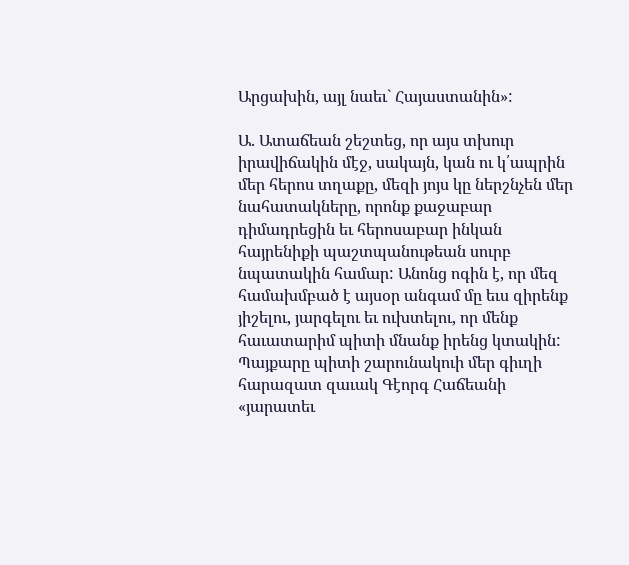Արցախին, այլ նաեւ` Հայաստանին»:

Ա. Ատաճեան շեշտեց, որ այս տխուր իրավիճակին մէջ, սակայն, կան ու կ՛ապրին մեր հերոս տղաքը, մեզի յոյս կը ներշնչեն մեր նահատակները, որոնք քաջաբար դիմադրեցին եւ հերոսաբար ինկան հայրենիքի պաշտպանութեան սուրբ նպատակին համար: Անոնց ոգին է, որ մեզ համախմբած է այսօր անգամ մը եւս զիրենք յիշելու, յարգելու եւ ուխտելու, որ մենք հաւատարիմ պիտի մնանք իրենց կտակին:  Պայքարը պիտի շարունակուի մեր գիւղի հարազատ զաւակ Գէորգ Հաճեանի «յարատեւ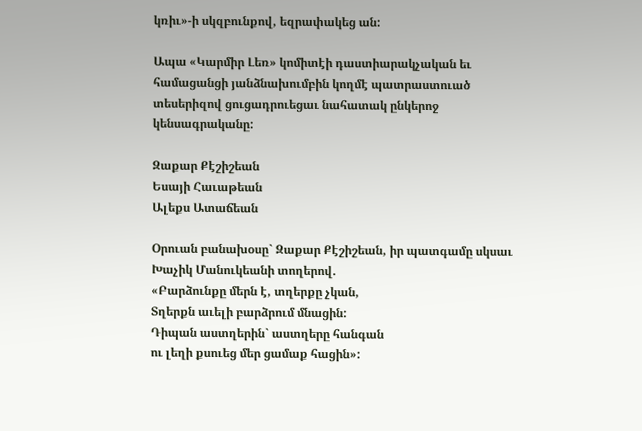կռիւ»-ի սկզբունքով, եզրափակեց ան:

Ապա «Կարմիր Լեռ» կոմիտէի դաստիարակչական եւ համացանցի յանձնախումբին կողմէ պատրաստուած  տեսերիզով ցուցադրուեցաւ նահատակ ընկերոջ կենսագրականը:

Զաքար Քէշիշեան
Եսայի Հաւաթեան
Ալեքս Ատաճեան

Օրուան բանախօսը` Զաքար Քէշիշեան, իր պատգամը սկսաւ Խաչիկ Մանուկեանի տողերով.
«Բարձունքը մերն է, տղերքը չկան,
Տղերքն աւելի բարձրում մնացին:
Դիպան աստղերին` աստղերը հանգան
ու լեղի քսուեց մեր ցամաք հացին»: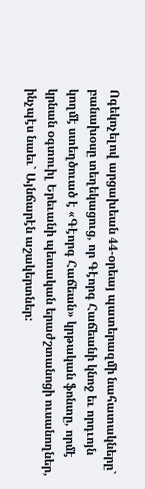Ոգեկոչելով արցախեան 44-օրեայ պատերազմի նահատակները` բանախօսը տեղեկացուց, որ Գէորգ Հաճեանի կնոջ եւ որդւոյն կողմէ ստեղծուած է «Գէորգ Հաճեան» կրթական ֆոնտը, որմէ կրնան օգտուիլ Երեւանի պետական երաժշտանոցի ուսանողներ, ինչպէս նաեւ` Այնճարէն աշակերտներ: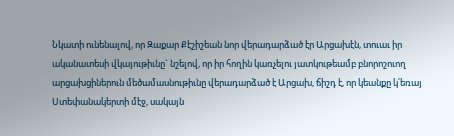Նկատի ունենալով, որ Զաքար Քէշիշեան նոր վերադարձած էր Արցախէն, տուաւ իր ականատեսի վկայութիւնը` նշելով, որ իր հողին կառչելու յատկութեամբ բնորոշուող արցախցիներուն մեծամասնութիւնը վերադարձած է Արցախ, ճիշդ է, որ կեանքը կ՛եռայ Ստեփանակերտի մէջ, սակայն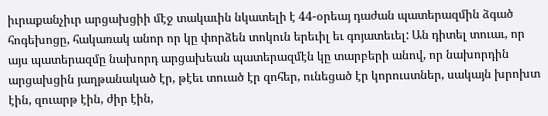իւրաքանչիւր արցախցիի մէջ տակաւին նկատելի է 44-օրեայ դաժան պատերազմին ձգած հոգեխոցը, հակառակ անոր որ կը փորձեն տոկուն երեւիլ եւ գոյատեւել: Ան դիտել տուաւ, որ այս պատերազմը նախորդ արցախեան պատերազմէն կը տարբերի անով, որ նախորդին արցախցին յաղթանակած էր, թէեւ տուած էր զոհեր, ունեցած էր կորուստներ, սակայն խրոխտ էին, զուարթ էին, ժիր էին,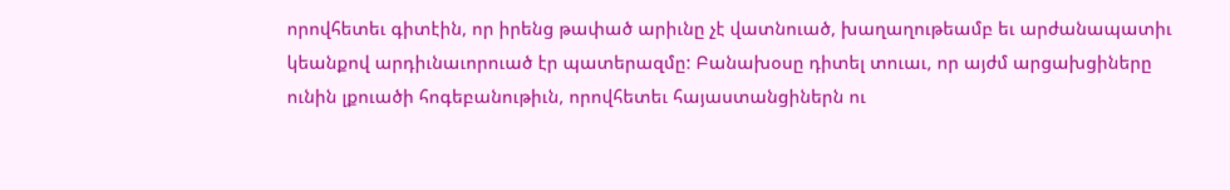որովհետեւ գիտէին, որ իրենց թափած արիւնը չէ վատնուած, խաղաղութեամբ եւ արժանապատիւ կեանքով արդիւնաւորուած էր պատերազմը: Բանախօսը դիտել տուաւ, որ այժմ արցախցիները ունին լքուածի հոգեբանութիւն, որովհետեւ հայաստանցիներն ու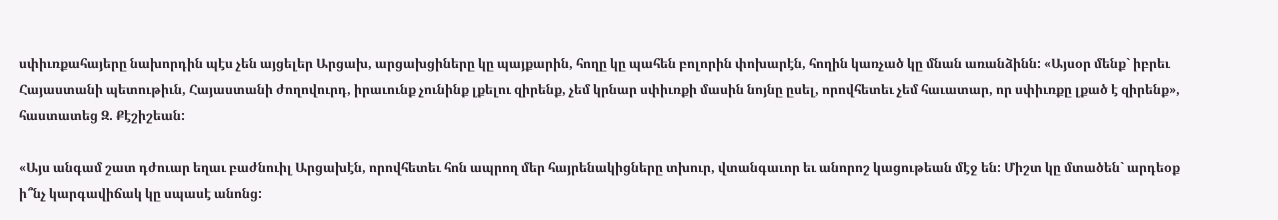սփիւռքահայերը նախորդին պէս չեն այցելեր Արցախ, արցախցիները կը պայքարին, հողը կը պահեն բոլորին փոխարէն, հողին կառչած կը մնան առանձինն: «Այսօր մենք` իբրեւ Հայաստանի պետութիւն, Հայաստանի ժողովուրդ, իրաւունք չունինք լքելու զիրենք, չեմ կրնար սփիւռքի մասին նոյնը ըսել, որովհետեւ չեմ հաւատար, որ սփիւռքը լքած է զիրենք», հաստատեց Զ. Քէշիշեան:

«Այս անգամ շատ դժուար եղաւ բաժնուիլ Արցախէն, որովհետեւ հոն ապրող մեր հայրենակիցները տխուր, վտանգաւոր եւ անորոշ կացութեան մէջ են: Միշտ կը մտածեն` արդեօք ի՞նչ կարգավիճակ կը սպասէ անոնց: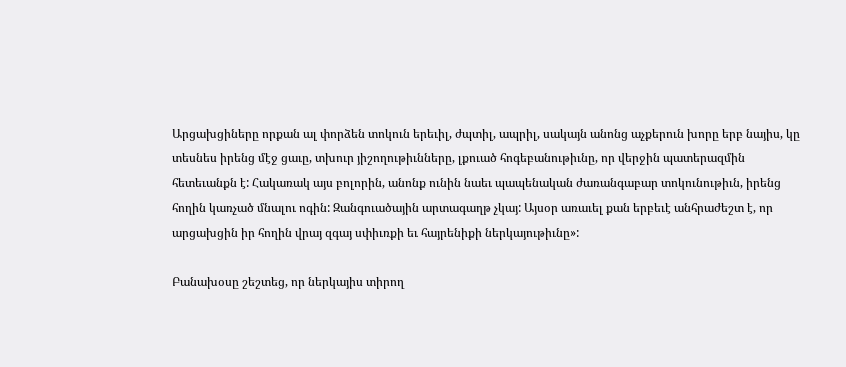Արցախցիները որքան ալ փորձեն տոկուն երեւիլ, ժպտիլ, ապրիլ, սակայն անոնց աչքերուն խորը երբ նայիս, կը տեսնես իրենց մէջ ցաւը, տխուր յիշողութիւնները, լքուած հոգեբանութիւնը, որ վերջին պատերազմին հետեւանքն է: Հակառակ այս բոլորին, անոնք ունին նաեւ պապենական ժառանգաբար տոկունութիւն, իրենց հողին կառչած մնալու ոգին: Զանգուածային արտագաղթ չկայ: Այսօր առաւել քան երբեւէ անհրաժեշտ է, որ արցախցին իր հողին վրայ զգայ սփիւռքի եւ հայրենիքի ներկայութիւնը»:

Բանախօսը շեշտեց, որ ներկայիս տիրող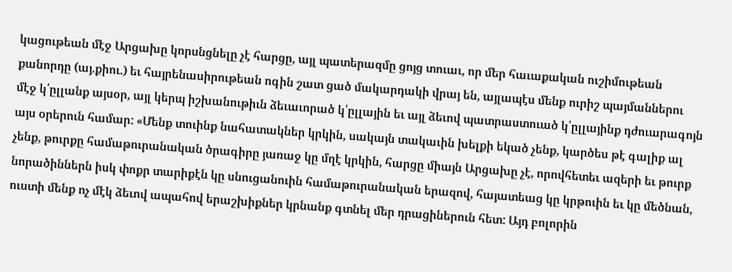կացութեան մէջ Արցախը կորսնցնելը չէ հարցը, այլ պատերազմը ցոյց տուաւ, որ մեր հաւաքական ուշիմութեան քանորդը (այ.քիու.) եւ հայրենասիրութեան ոգին շատ ցած մակարդակի վրայ են, այլապէս մենք ուրիշ պայմաններու մէջ կ՛ըլլանք այսօր, այլ կերպ իշխանութիւն ձեւաւորած կ՛ըլլային եւ այլ ձեւով պատրաստուած կ՛ըլլայինք դժուարագոյն այս օրերուն համար: «Մենք տուինք նահատակներ կրկին, սակայն տակաւին խելքի եկած չենք, կարծես թէ գալիք ալ չենք, թուրքը համաթուրանական ծրագիրը յառաջ կը մղէ կրկին, հարցը միայն Արցախը չէ, որովհետեւ ազերի եւ թուրք նորածիններն իսկ փոքր տարիքէն կը սնուցանուին համաթուրանական երազով, հայատեաց կը կրթուին եւ կը մեծնան, ուստի մենք ոչ մէկ ձեւով ապահով երաշխիքներ կրնանք գտնել մեր դրացիներուն հետ: Այդ բոլորին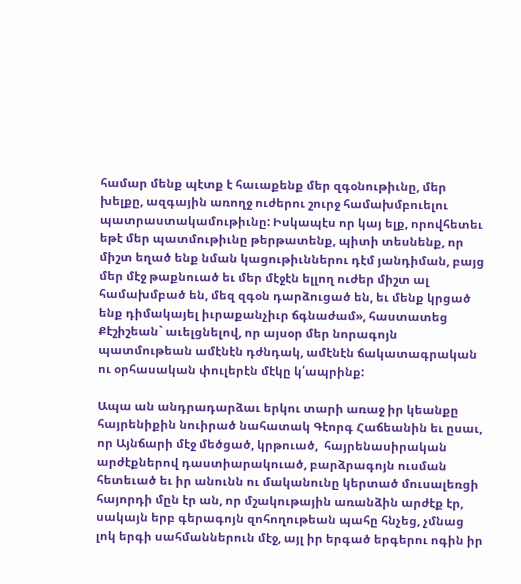համար մենք պէտք է հաւաքենք մեր զգօնութիւնը, մեր խելքը, ազգային առողջ ուժերու շուրջ համախմբուելու պատրաստակամութիւնը: Իսկապէս որ կայ ելք, որովհետեւ  եթէ մեր պատմութիւնը թերթատենք, պիտի տեսնենք, որ միշտ եղած ենք նման կացութիւններու դէմ յանդիման, բայց մեր մէջ թաքնուած եւ մեր մէջէն ելլող ուժեր միշտ ալ  համախմբած են, մեզ զգօն դարձուցած են, եւ մենք կրցած ենք դիմակայել իւրաքանչիւր ճգնաժամ», հաստատեց Քէշիշեան` աւելցնելով, որ այսօր մեր նորագոյն պատմութեան ամէնէն դժնդակ, ամէնէն ճակատագրական ու օրհասական փուլերէն մէկը կ՛ապրինք:

Ապա ան անդրադարձաւ երկու տարի առաջ իր կեանքը հայրենիքին նուիրած նահատակ Գէորգ Հաճեանին եւ ըսաւ, որ Այնճարի մէջ մեծցած, կրթուած,  հայրենասիրական արժէքներով դաստիարակուած, բարձրագոյն ուսման հետեւած եւ իր անունն ու մականունը կերտած մուսալեռցի հայորդի մըն էր ան, որ մշակութային առանձին արժէք էր, սակայն երբ գերագոյն զոհողութեան պահը հնչեց, չմնաց լոկ երգի սահմաններուն մէջ, այլ իր երգած երգերու ոգին իր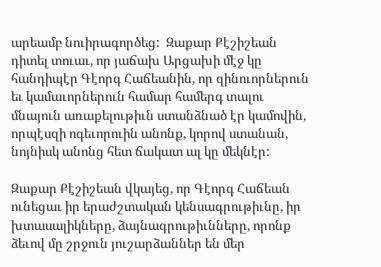արեամբ նուիրագործեց:  Զաքար Քէշիշեան դիտել տուաւ, որ յաճախ Արցախի մէջ կը հանդիպէր Գէորգ Հաճեանին, որ զինուորներուն եւ կամաւորներուն համար համերգ տալու մնայուն առաքելութիւն ստանձնած էր կամովին, որպէսզի ոգեւորուին անոնք, կորով ստանան, նոյնիսկ անոնց հետ ճակատ ալ կը մեկնէր:

Զաքար Քէշիշեան վկայեց, որ Գէորգ Հաճեան ունեցաւ իր երաժշտական կենսագրութիւնը, իր խտասալիկները, ձայնագրութիւնները, որոնք ձեւով մը շրջուն յուշարձաններ են մեր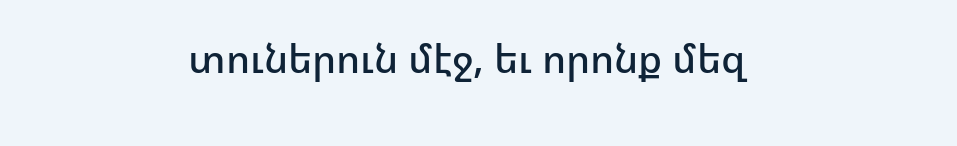տուներուն մէջ, եւ որոնք մեզ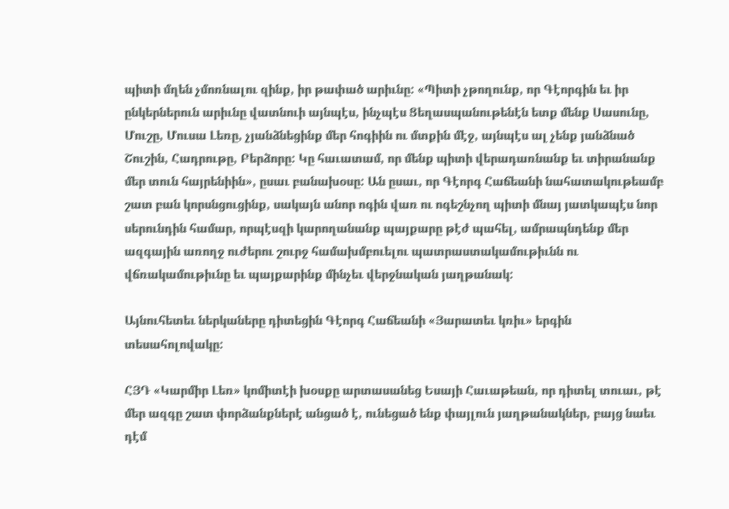պիտի մղեն չմոռնալու զինք, իր թափած արիւնը: «Պիտի չթողունք, որ Գէորգին եւ իր ընկերներուն արիւնը վատնուի այնպէս, ինչպէս Ցեղասպանութենէն ետք մենք Սասունը, Մուշը, Մուսա Լեռը, չյանձնեցինք մեր հոգիին ու մտքին մէջ, այնպէս ալ չենք յանձնած Շուշին, Հադրութը, Բերձորը: Կը հաւատամ, որ մենք պիտի վերադառնանք եւ տիրանանք մեր տուն հայրենիին», ըսաւ բանախօսը: Ան ըսաւ, որ Գէորգ Հաճեանի նահատակութեամբ շատ բան կորսնցուցինք, սակայն անոր ոգին վառ ու ոգեշնչող պիտի մնայ յատկապէս նոր սերունդին համար, որպէսզի կարողանանք պայքարը թէժ պահել, ամրապնդենք մեր ազգային առողջ ուժերու շուրջ համախմբուելու պատրաստակամութիւնն ու վճռակամութիւնը եւ պայքարինք մինչեւ վերջնական յաղթանակ:

Այնուհետեւ ներկաները դիտեցին Գէորգ Հաճեանի «Յարատեւ կռիւ» երգին տեսահոլովակը:

ՀՅԴ «Կարմիր Լեռ» կոմիտէի խօսքը արտասանեց Եսայի Հաւաթեան, որ դիտել տուաւ, թէ մեր ազգը շատ փորձանքներէ անցած է, ունեցած ենք փայլուն յաղթանակներ, բայց նաեւ դէմ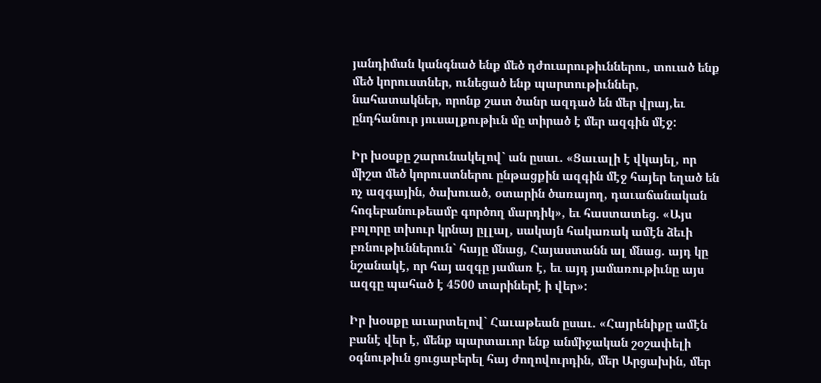յանդիման կանգնած ենք մեծ դժուարութիւններու, տուած ենք մեծ կորուստներ, ունեցած ենք պարտութիւններ, նահատակներ, որոնք շատ ծանր ազդած են մեր վրայ,եւ ընդհանուր յուսալքութիւն մը տիրած է մեր ազգին մէջ:

Իր խօսքը շարունակելով` ան ըսաւ. «Ցաւալի է վկայել, որ միշտ մեծ կորուստներու ընթացքին ազգին մէջ հայեր եղած են ոչ ազգային, ծախուած, օտարին ծառայող, դաւաճանական հոգեբանութեամբ գործող մարդիկ», եւ հաստատեց. «Այս բոլորը տխուր կրնայ ըլլալ, սակայն հակառակ ամէն ձեւի բռնութիւններուն` հայը մնաց, Հայաստանն ալ մնաց. այդ կը նշանակէ, որ հայ ազգը յամառ է, եւ այդ յամառութիւնը այս ազգը պահած է 4500 տարիներէ ի վեր»:

Իր խօսքը աւարտելով` Հաւաթեան ըսաւ. «Հայրենիքը ամէն բանէ վեր է, մենք պարտաւոր ենք անմիջական շօշափելի օգնութիւն ցուցաբերել հայ ժողովուրդին, մեր Արցախին, մեր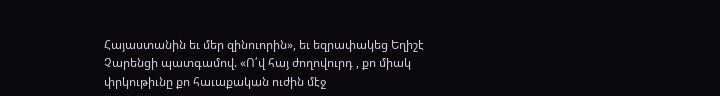Հայաստանին եւ մեր զինուորին», եւ եզրափակեց Եղիշէ Չարենցի պատգամով. «Ո՛վ հայ ժողովուրդ , քո միակ փրկութիւնը քո հաւաքական ուժին մէջ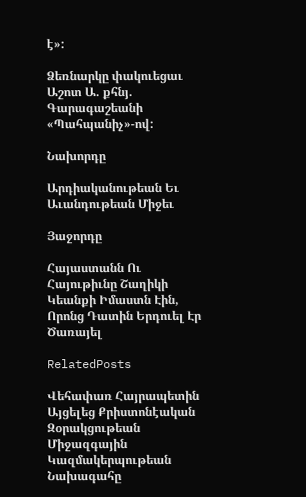է»:

Ձեռնարկը փակուեցաւ Աշոտ Ա. քհնյ. Գարագաշեանի «Պահպանիչ»-ով:

Նախորդը

Արդիականութեան Եւ Աւանդութեան Միջեւ

Յաջորդը

Հայաստանն Ու Հայութիւնը Շաղիկի Կեանքի Իմաստն Էին, Որոնց Դատին Երդուել Էր Ծառայել

RelatedPosts

Վեհափառ Հայրապետին Այցելեց Քրիստոնէական Զօրակցութեան Միջազգային Կազմակերպութեան Նախագահը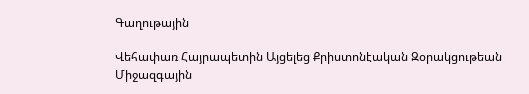Գաղութային

Վեհափառ Հայրապետին Այցելեց Քրիստոնէական Զօրակցութեան Միջազգային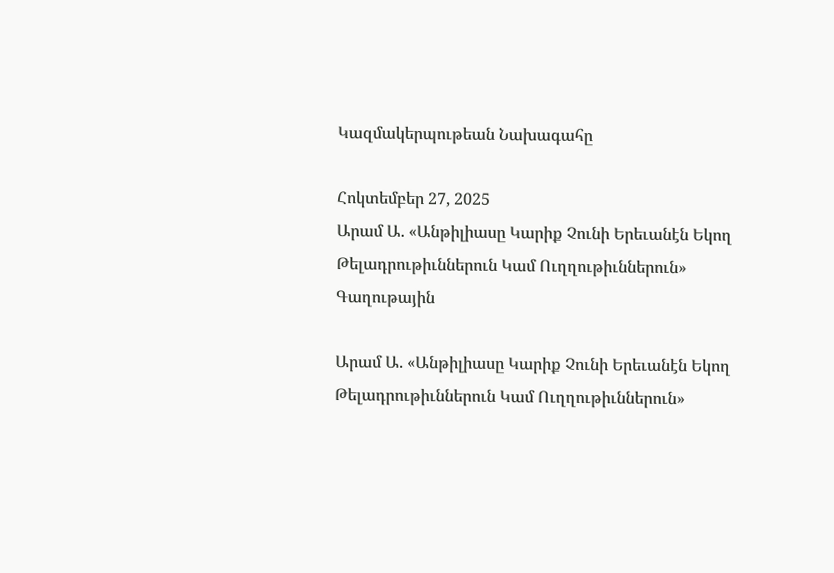Կազմակերպութեան Նախագահը

Հոկտեմբեր 27, 2025
Արամ Ա. «Անթիլիասը Կարիք Չունի Երեւանէն Եկող Թելադրութիւններուն Կամ Ուղղութիւններուն»
Գաղութային

Արամ Ա. «Անթիլիասը Կարիք Չունի Երեւանէն Եկող Թելադրութիւններուն Կամ Ուղղութիւններուն»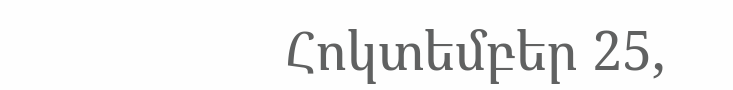Հոկտեմբեր 25,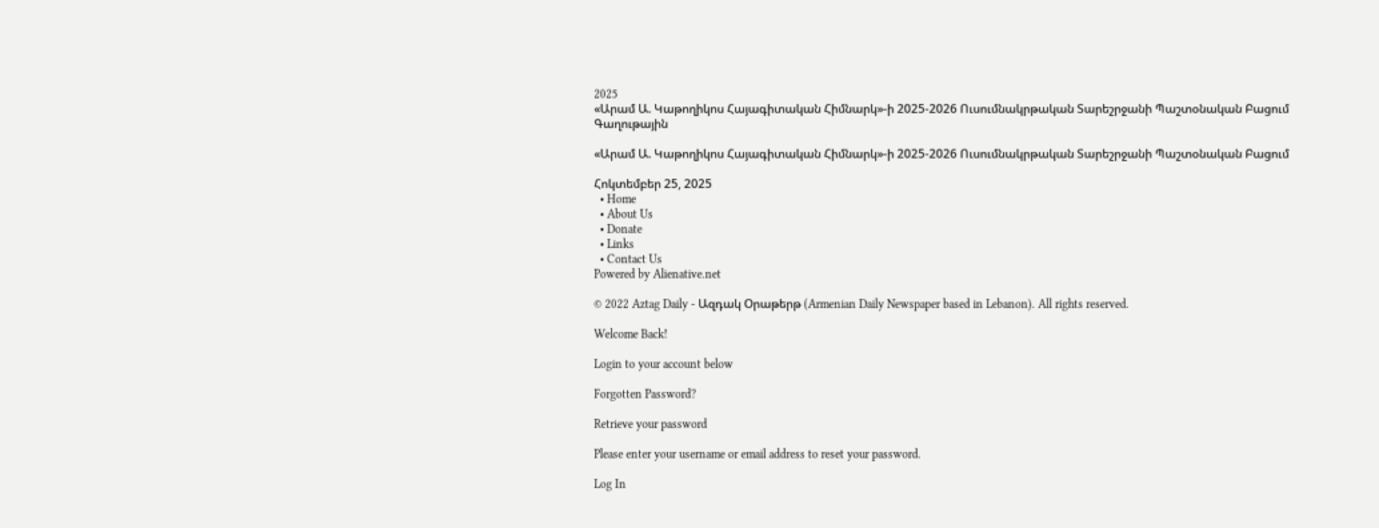2025
«Արամ Ա. Կաթողիկոս Հայագիտական Հիմնարկ»-ի 2025-2026 Ուսումնակրթական Տարեշրջանի Պաշտօնական Բացում
Գաղութային

«Արամ Ա. Կաթողիկոս Հայագիտական Հիմնարկ»-ի 2025-2026 Ուսումնակրթական Տարեշրջանի Պաշտօնական Բացում

Հոկտեմբեր 25, 2025
  • Home
  • About Us
  • Donate
  • Links
  • Contact Us
Powered by Alienative.net

© 2022 Aztag Daily - Ազդակ Օրաթերթ (Armenian Daily Newspaper based in Lebanon). All rights reserved.

Welcome Back!

Login to your account below

Forgotten Password?

Retrieve your password

Please enter your username or email address to reset your password.

Log In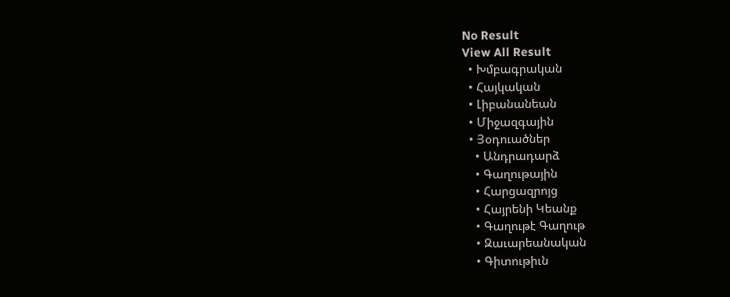No Result
View All Result
  • Խմբագրական
  • Հայկական
  • Լիբանանեան
  • Միջազգային
  • Յօդուածներ
    • Անդրադարձ
    • Գաղութային
    • Հարցազրոյց
    • Հայրենի Կեանք
    • Գաղութէ Գաղութ
    • Զաւարեանական
    • Գիտութիւն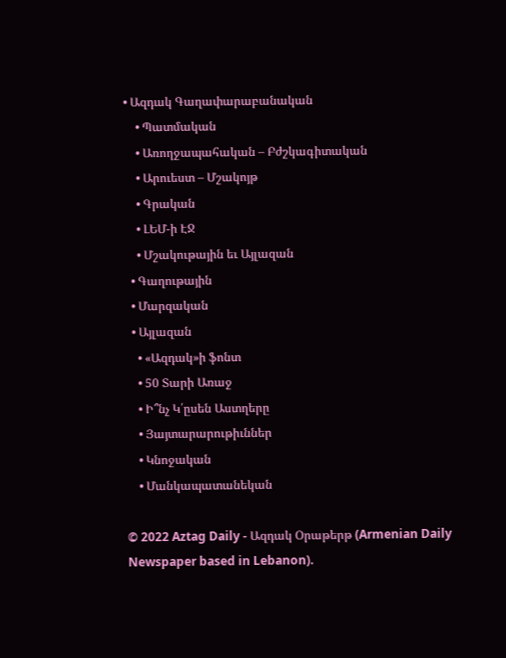• Ազդակ Գաղափարաբանական
    • Պատմական
    • Առողջապահական – Բժշկագիտական
    • Արուեստ – Մշակոյթ
    • Գրական
    • ԼԵՄ-ի ԷՋ
    • Մշակութային եւ Այլազան
  • Գաղութային
  • Մարզական
  • Այլազան
    • «Ազդակ»ի ֆոնտ
    • 50 Տարի Առաջ
    • Ի՞նչ Կ՛ըսեն Աստղերը
    • Յայտարարութիւններ
    • Կնոջական
    • Մանկապատանեկան

© 2022 Aztag Daily - Ազդակ Օրաթերթ (Armenian Daily Newspaper based in Lebanon).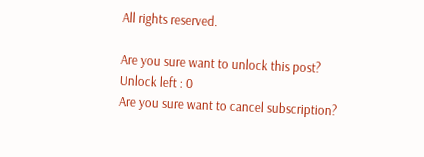All rights reserved.

Are you sure want to unlock this post?
Unlock left : 0
Are you sure want to cancel subscription?